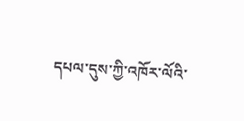དཔལ་དུས་ཀྱི་འཁོར་ལོའི་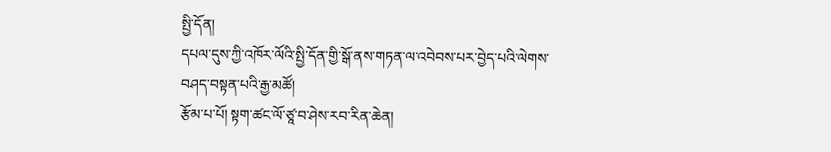སྤྱི་དོན།
དཔལ་དུས་ཀྱི་འཁོར་ལོའི་སྤྱི་དོན་གྱི་སྒོ་ནས་གཏན་ལ་འབེབས་པར་བྱེད་པའི་ལེགས་བཤད་བསྟན་པའི་རྒྱ་མཚོ།
རྩོམ་པ་པོ། སྟག་ཚང་ལོ་ཙཱ་བ་ཤེས་རབ་རིན་ཆེན།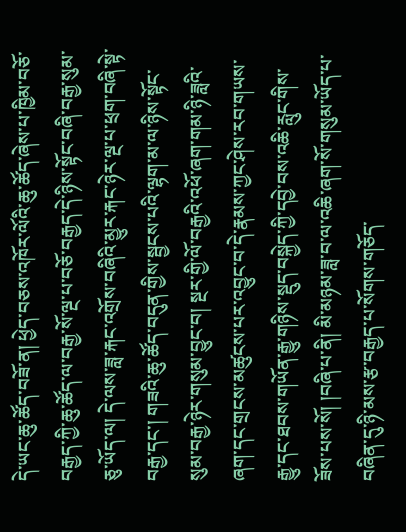དེ་ཡང་ཆུ་ཚོད་བཟོ་ན། ཕྱེད་བཅས་འཁོར་ལོའི་ཆུ་ཚོད་ཞེས་པ་ཁྱིམ་བཅོ་བརྒྱད་ཀྱི་ཆུ་ཚོད་ལ་བརྒྱ་སོ་ལྔ་པ་བཅོ་བརྒྱད་དེ་ཉིས་སྟོང་བཞི་བརྒྱ་སུམ་ཅུ་ཡོད་ལ། དེ་ལས་ཟླ་རྐང་འགྲོས་བཞིའི་མྱུར་རྐང་ཉེར་ལྔ་པ་ཕྲག་བཞི་སྟེ་བརྒྱ་དང་། གཟའི་ཆུ་ཚོད་བདུན་གྱིས་སྦྱངས་པའི་ལྷག་མ་ལ་ཉིས་སྟོང་སུམ་བརྒྱ་ཉེར་གསུམ་བྱུང་བ། སྔར་གྱི་ལོ་བརྒྱའི་འཕོ་ཞག་གམ་ཉི་ཟླའི་ཞག་དང་གྲངས་མཚུངས་པར་འབྱུང་བ་དེ་རྣམས་ཀྱང་ཤེས་རབ་གཡས་རྒྱུ་དང་ཐབས་གཡོན་རྒྱུ་གཉིས་སྡུད་བསྐྱེད་ཀྱི་དབྱེ་བས་འཆི་རླུང་གིས་ཟོས་པས་སོ། །བཞི་པ་ནི། མི་མཉམ་ཟླ་བ་ལ་འཆི་ཞག་སོ་གསུམ་ཡོད་པ་བཞིན་དུ་ཉི་མས་རྩ་བརྒྱད་པ་སོགས་གཅོད་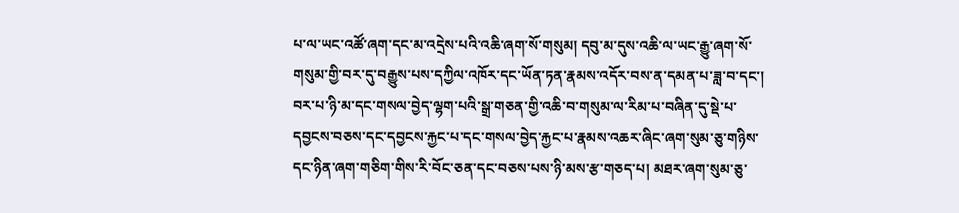པ་ལ་ཡང་འཚོ་ཞག་དང་མ་འདྲེས་པའི་འཆི་ཞག་སོ་གསུམ། དབུ་མ་དུས་འཆི་ལ་ཡང་རྒྱུ་ཞག་སོ་གསུམ་གྱི་བར་དུ་བརྒྱུས་པས་དཀྱིལ་འཁོར་དང་ཡོན་ཏན་རྣམས་འདོར་བས་ན་དམན་པ་ཟླ་བ་དང་། བར་པ་ཉི་མ་དང་གསལ་བྱེད་ལྷག་པའི་སྒྲ་གཅན་གྱི་འཆི་བ་གསུམ་ལ་རིམ་པ་བཞིན་དུ་སྡེ་པ་དབྱངས་བཅས་དང་དབྱངས་རྐྱང་པ་དང་གསལ་བྱེད་རྐྱང་པ་རྣམས་འཆར་ཞིང་ཞག་སུམ་ཅུ་གཉིས་དང་ཉིན་ཞག་གཅིག་གིས་རི་བོང་ཅན་དང་བཅས་པས་ཉི་མས་རྩ་གཅད་པ། མཐར་ཞག་སུམ་ཅུ་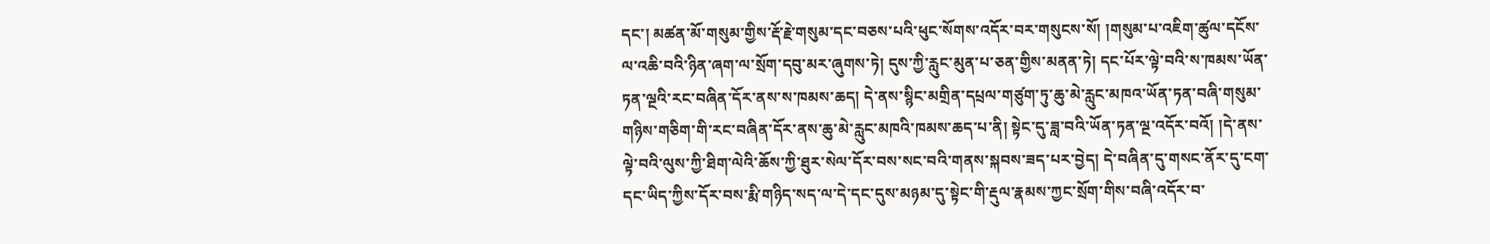དང་། མཚན་མོ་གསུམ་གྱིས་རྡོ་རྗེ་གསུམ་དང་བཅས་པའི་ཕུང་སོགས་འདོར་བར་གསུངས་སོ། །གསུམ་པ་འཇིག་ཚུལ་དངོས་ལ་འཆི་བའི་ཉིན་ཞག་ལ་སྲོག་དབུ་མར་ཞུགས་ཏེ། དུས་ཀྱི་རླུང་མུན་པ་ཅན་གྱིས་མནན་ཏེ། དང་པོར་ལྟེ་བའི་ས་ཁམས་ཡོན་ཏན་ལྔའི་རང་བཞིན་དོར་ནས་ས་ཁམས་ཆད། དེ་ནས་སྙིང་མགྲིན་དཔྲལ་གཙུག་ཏུ་ཆུ་མེ་རླུང་མཁའ་ཡོན་ཏན་བཞི་གསུམ་གཉིས་གཅིག་གི་རང་བཞིན་དོར་ནས་ཆུ་མེ་རླུང་མཁའི་ཁམས་ཆད་པ་ནི། སྟེང་དུ་ཟླ་བའི་ཡོན་ཏན་ལྔ་འདོར་བའོ། །དེ་ནས་ལྟེ་བའི་ལུས་ཀྱི་ཐིག་ལེའི་ཆོས་ཀྱི་ཐུར་སེལ་དོར་བས་སང་བའི་གནས་སྐབས་ཟད་པར་བྱེད། དེ་བཞིན་དུ་གསང་ནོར་དུ་ངག་དང་ཡིད་ཀྱིས་དོར་བས་རྨི་གཉིད་སད་ལ་དེ་དང་དུས་མཉམ་དུ་སྟེང་གི་རྡུལ་རྣམས་ཀྱང་སྲོག་གིས་བཞི་འདོར་བ་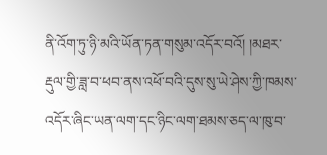ནི་འོག་ཏུ་ཉི་མའི་ཡོན་ཏན་གསུམ་འདོར་བའོ། །མཐར་རྡུལ་གྱི་ཟླ་བ་ཕབ་ནས་འཕོ་བའི་དུས་སུ་ཡེ་ཤེས་ཀྱི་ཁམས་འདོར་ཞིང་ཡན་ལག་དང་ཉིང་ལག་ཐམས་ཅད་ལ་ཁུ་བ་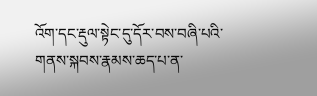འོག་དང་རྡུལ་སྟེང་དུ་དོར་བས་བཞི་པའི་གནས་སྐབས་རྣམས་ཆད་པ་ན་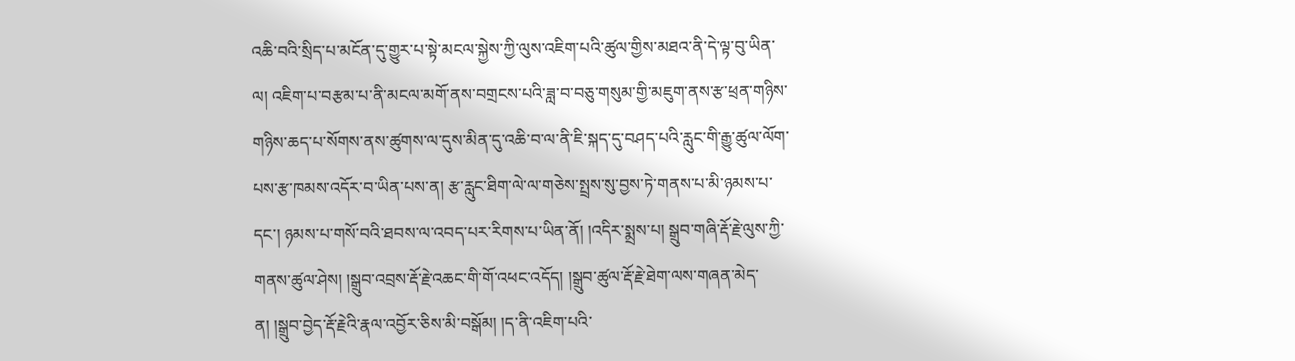འཆི་བའི་སྲིད་པ་མངོན་དུ་གྱུར་པ་སྟེ་མངལ་སྐྱེས་ཀྱི་ལུས་འཇིག་པའི་ཚུལ་གྱིས་མཐའ་ནི་དེ་ལྟ་བུ་ཡིན་ལ། འཇིག་པ་བརྩམ་པ་ནི་མངལ་མགོ་ནས་བགྲངས་པའི་ཟླ་བ་བཅུ་གསུམ་གྱི་མཇུག་ནས་རྩ་ཕྲན་གཉིས་གཉིས་ཆད་པ་སོགས་ནས་ཚུགས་ལ་དུས་མིན་དུ་འཆི་བ་ལ་ནི་ཇི་སྐད་དུ་བཤད་པའི་རླུང་གི་རྒྱུ་ཚུལ་ལོག་པས་རྩ་ཁམས་འདོར་བ་ཡིན་པས་ན། རྩ་རླུང་ཐིག་ལེ་ལ་གཅེས་སྤྲས་སུ་བྱས་ཏེ་གནས་པ་མི་ཉམས་པ་དང་། ཉམས་པ་གསོ་བའི་ཐབས་ལ་འབད་པར་རིགས་པ་ཡིན་ནོ། །འདིར་སྨྲས་པ། སྒྲུབ་གཞི་རྡོ་རྗེ་ལུས་ཀྱི་གནས་ཚུལ་ཤེས། །སྒྲུབ་འབྲས་རྡོ་རྗེ་འཆང་གི་གོ་འཕང་འདོད། །སྒྲུབ་ཚུལ་རྡོ་རྗེ་ཐེག་ལས་གཞན་མེད་ན། །སྒྲུབ་བྱེད་རྡོ་རྗེའི་རྣལ་འབྱོར་ཅིས་མི་བསྒོམ། །ད་ནི་འཇིག་པའི་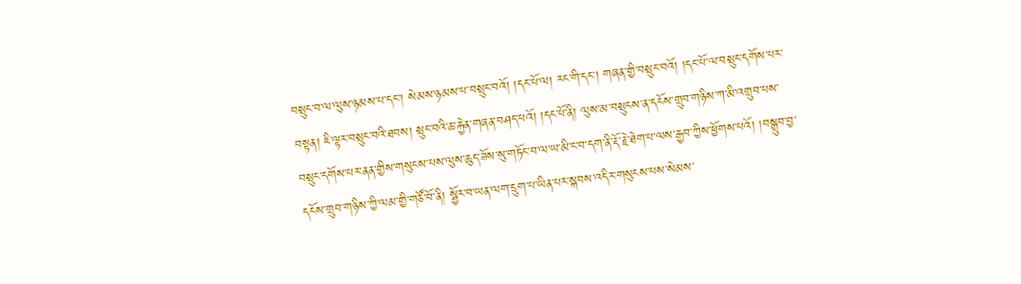བསྲུང་བ་ལ་ལུས་ཉམས་པ་དང་། སེམས་ཉམས་པ་བསྲུང་བའོ། །དང་པོ་ལ། རང་གི་དང་། གཞན་གྱི་བསྲུང་བའོ། །དང་པོ་ལ་བསྲུང་དགོས་པར་བསྟན། ཇི་ལྟར་བསྲུང་བའི་ཐབས། སྲུང་བའི་ཆ་རྐྱེན་གཞན་བཤད་པའོ། །དང་པོ་ནི། ལུས་མ་བསྲུངས་ན་དངོས་གྲུབ་གཉིས་ཀ་མི་འགྲུབ་པས་བསྲུང་དགོས་པར་ནན་གྱིས་གསུངས་པས་ལུས་ཆུད་ཟོས་སུ་གཏོང་བ་ལ་ཡ་མི་ང་བ་དག་ནི་རྡོ་རྗེ་ཐེག་པ་ལས་རྒྱབ་ཀྱིས་ཕྱོགས་པའོ། །བསྒྲུབ་བྱ་དངོས་གྲུབ་གཉིས་ཀྱི་ལམ་གྱི་གཙོ་བོ་ནི། སྦྱོར་བ་ཡན་ལག་དྲུག་པ་ཡིན་པར་སྐབས་འདིར་གསུངས་པས་སེམས་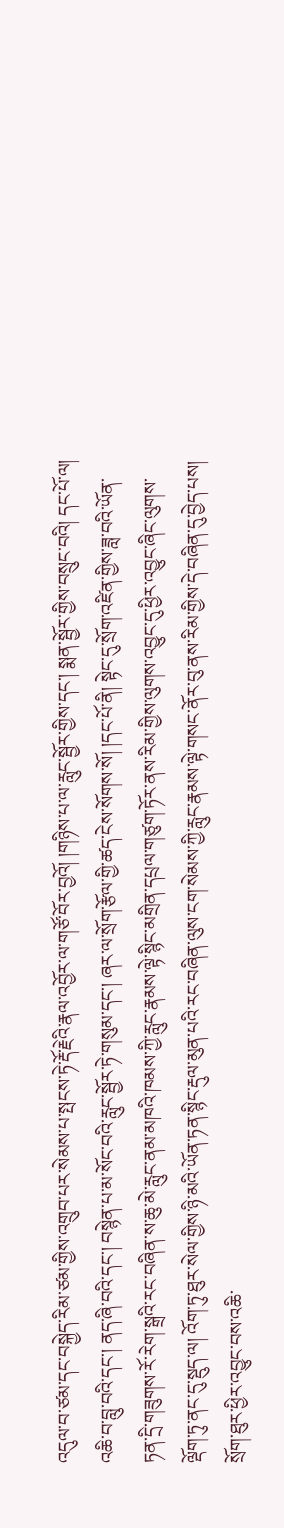འདུལ་བ་ཙམ་དང་བསྐྱེད་རིམ་ཙམ་གྱིས་འགྲུབ་པར་སེམས་པ་སྤངས་ཏེ་རྡོ་རྗེའི་རྣལ་འབྱོར་ལ་གཙོ་བོར་བྱའོ། །གཉིས་པ་ལ་རླུང་སྦྱོར་གྱིས་དང་། སྨན་སྦྱོར་གྱིས་བསྲུང་བའི། དང་པོ་ལ། འཆི་བ་བླུ་བའི་དང་། ནད་ཞི་བའི་དང་། བསྙེན་པ་མ་སོང་བའི་རླུང་སྦྱོར་ཏེ་གསུམ་དང་། ཞར་ལ་སྲོག་རྩོལ་གྱི་ཚད་ངེས་སོགས་སོ། །དང་པོ་ནི། སྟེང་དུ་སྲོག་འཛིན་གྱིས་ཟླ་བའི་ཡོན་ཏན་དྲི་གཟུགས་རོ་རེག་སྒྲའི་རང་བཞིན་ས་ཆུ་མེ་རླུང་ནམ་མཁའི་ཁམས་ཀྱི་རླུང་རྣམས་ལྟེ་སྙིང་མགྲིན་དཔྲལ་གཙུག་ཏོར་ནས་རིམ་གྱིས་ལུགས་འབྱུང་དུ་ཕྱིར་འབྱུང་ཞིང་ལུགས་ལྡོག་ཏུ་ནང་དུ་སྡུད་ལ། འོག་ཏུ་ཐུར་སེལ་གྱིས་ཉི་མའི་ཡོན་ཏན་སྙིང་རྡུལ་མུན་པའི་རང་བཞིན་ལུས་ངག་སེམས་ཀྱི་རླུང་རྣམས་ལྟེ་གསང་ནོར་བུ་ནས་རིམ་གྱིས་དེ་བཞིན་དུ་བྱེད་པས། སྲོག་ཐུར་ཕྱིར་འབྱུང་བས་འཆི་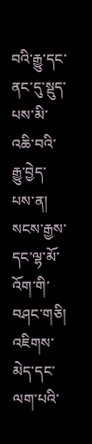བའི་རྒྱུ་དང་ནང་དུ་སྡུད་པས་མི་འཆི་བའི་རྒྱུ་བྱེད་པས་ན། སངས་རྒྱས་དང་ལྷ་མོ་འོག་གི་བཤང་གཅི། འཇིགས་མེད་དང་ལག་པའི་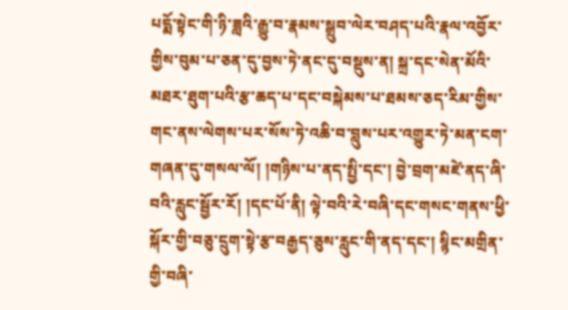པདྨོ་སྟེང་གི་ཉི་ཟླའི་རྒྱུ་བ་རྣམས་སྒྲུབ་ལེར་བཤད་པའི་རྣལ་འབྱོར་གྱིས་བུམ་པ་ཅན་དུ་བྱས་ཏེ་ནང་དུ་བསྡུས་ན། སྐྲ་དང་སེན་མོའི་མཐར་ཐུག་པའི་རྩ་ཆད་པ་དང་བསྐེམས་པ་ཐམས་ཅད་རིམ་གྱིས་གང་ནས་ལེགས་པར་སོས་ཏེ་འཆི་བ་བླུས་པར་འགྱུར་ཏེ་མན་ངག་གཞན་དུ་གསལ་ལོ། །གཉིས་པ་ནད་སྤྱི་དང་། བྱེ་བྲག་མཛེ་ནད་ཞི་བའི་རླུང་སྦྱོར་རོ། །དང་པོ་ནི། ལྟེ་བའི་རེ་བཞི་དང་གསང་གནས་ཕྱི་སྐོར་གྱི་བཅུ་དྲུག་སྟེ་རྩ་བརྒྱད་ཅུས་རླུང་གི་ནད་དང་། སྙིང་མགྲིན་གྱི་བཞི་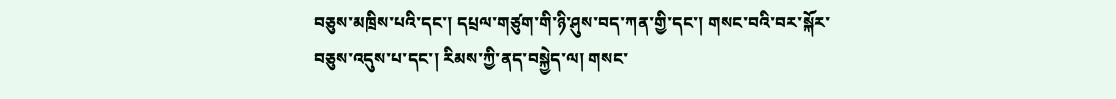བཅུས་མཁྲིས་པའི་དང་། དཔྲལ་གཙུག་གི་ཉི་ཤུས་བད་ཀན་གྱི་དང་། གསང་བའི་བར་སྐོར་བཅུས་འདུས་པ་དང་། རིམས་ཀྱི་ནད་བསྐྱེད་ལ། གསང་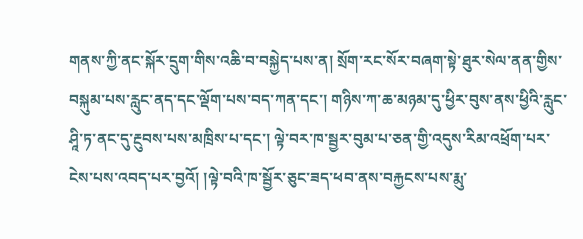གནས་ཀྱི་ནང་སྐོར་དྲུག་གིས་འཆི་བ་བསྐྱེད་པས་ན། སྲོག་རང་སོར་བཞག་སྟེ་ཐུར་སེལ་ནན་གྱིས་བསྐུམ་པས་རླུང་ནད་དང་ལྡོག་པས་བད་ཀན་དང་། གཉིས་ཀ་ཆ་མཉམ་དུ་ཕྱིར་བུས་ནས་ཕྱིའི་རླུང་ཤཱི་ཏ་ནང་དུ་རྔུབས་པས་མཁྲིས་པ་དང་། ལྟེ་བར་ཁ་སྦྱར་བུམ་པ་ཅན་གྱི་འདུས་རིམ་འཕྲོག་པར་ངེས་པས་འབད་པར་བྱའོ། །ལྟེ་བའི་ཁ་སྦྱོར་ཅུང་ཟད་ཕབ་ནས་བརྐྱངས་པས་རྨུ་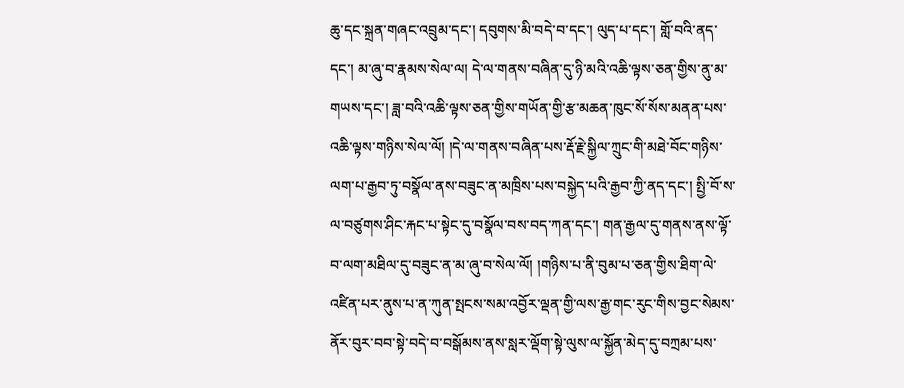ཆུ་དང་སྐྲན་གཞང་འབྲུམ་དང་། དབུགས་མི་བདེ་བ་དང་། ལུད་པ་དང་། གློ་བའི་ནད་དང་། མ་ཞུ་བ་རྣམས་སེལ་ལ། དེ་ལ་གནས་བཞིན་དུ་ཉི་མའི་འཆི་ལྟས་ཅན་གྱིས་ནུ་མ་གཡས་དང་། ཟླ་བའི་འཆི་ལྟས་ཅན་གྱིས་གཡོན་གྱི་རྩ་མཆན་ཁུང་སོ་སོས་མནན་པས་འཆི་ལྟས་གཉིས་སེལ་ལོ། །དེ་ལ་གནས་བཞིན་པས་རྡོ་རྗེ་སྐྱིལ་ཀྲུང་གི་མཐེ་བོང་གཉིས་ལག་པ་རྒྱབ་ཏུ་བསྣོལ་ནས་བཟུང་ན་མཁྲིས་པས་བསྐྱེད་པའི་རྒྱབ་ཀྱི་ནད་དང་། སྤྱི་བོ་ས་ལ་བཙུགས་ཤིང་རྐང་པ་སྟེང་དུ་བསྣོལ་བས་བད་ཀན་དང་། གན་རྒྱལ་དུ་གནས་ནས་ལྟོ་བ་ལག་མཐིལ་དུ་བཟུང་ན་མ་ཞུ་བ་སེལ་ལོ། །གཉིས་པ་ནི་བུམ་པ་ཅན་གྱིས་ཐིག་ལེ་འཛིན་པར་ནུས་པ་ན་ཀུན་སྤངས་སམ་འབྱོར་ལྡན་གྱི་ལས་རྒྱ་གང་རུང་གིས་བྱང་སེམས་ནོར་བུར་བབ་སྟེ་བདེ་བ་བསྒོམས་ནས་སླར་ལྡོག་སྟེ་ལུས་ལ་སྐྱོན་མེད་དུ་བཀྲམ་པས་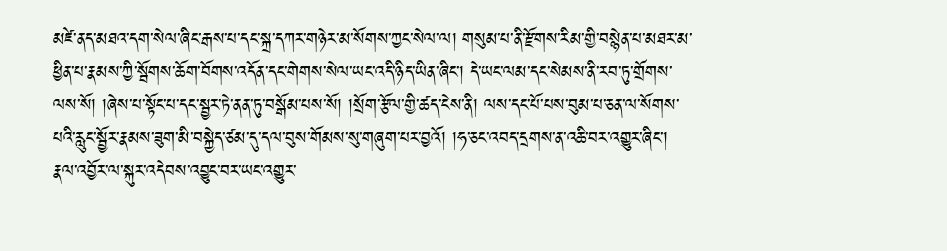མཛེ་ནད་མཐའ་དག་སེལ་ཞིང་རྒས་པ་དང་སྐྲ་དཀར་གཉེར་མ་སོགས་ཀྱང་སེལ་ལ། གསུམ་པ་ནི་རྫོགས་རིམ་གྱི་བསྙེན་པ་མཐར་མ་ཕྱིན་པ་རྣམས་ཀྱི་སྦོགས་ཆོག་བོགས་འདོན་དང་གེགས་སེལ་ཡང་འདི་ཉིད་ཡིན་ཞིང་། དེ་ཡང་ལམ་དང་སེམས་ནི་རབ་ཏུ་གྲོགས་ལས་སོ། །ཞེས་པ་སྟོང་པ་དང་སྦྱར་ཏེ་ནན་ཏུ་བསྒོམ་པས་སོ། །སྲོག་རྩོལ་གྱི་ཚད་ངེས་ནི། ལས་དང་པོ་པས་བུམ་པ་ཅན་ལ་སོགས་པའི་རླུང་སྦྱོར་རྣམས་ཟུག་མི་བསྐྱེད་ཙམ་དུ་དལ་བུས་གོམས་སུ་གཞུག་པར་བྱའོ། །ཧ་ཅང་འབད་དྲགས་ན་འཆི་བར་འགྱུར་ཞིང་། རྣལ་འབྱོར་ལ་སྐུར་འདེབས་འབྱུང་བར་ཡང་འགྱུར་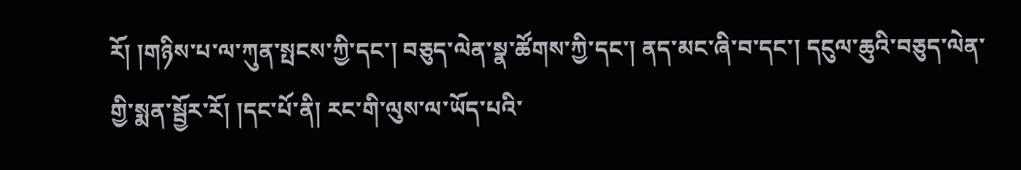རོ། །གཉིས་པ་ལ་ཀུན་སྤངས་ཀྱི་དང་། བཅུད་ལེན་སྣ་ཚོགས་ཀྱི་དང་། ནད་མང་ཞི་བ་དང་། དངུལ་ཆུའི་བཅུད་ལེན་གྱི་སྨན་སྦྱོར་རོ། །དང་པོ་ནི། རང་གི་ལུས་ལ་ཡོད་པའི་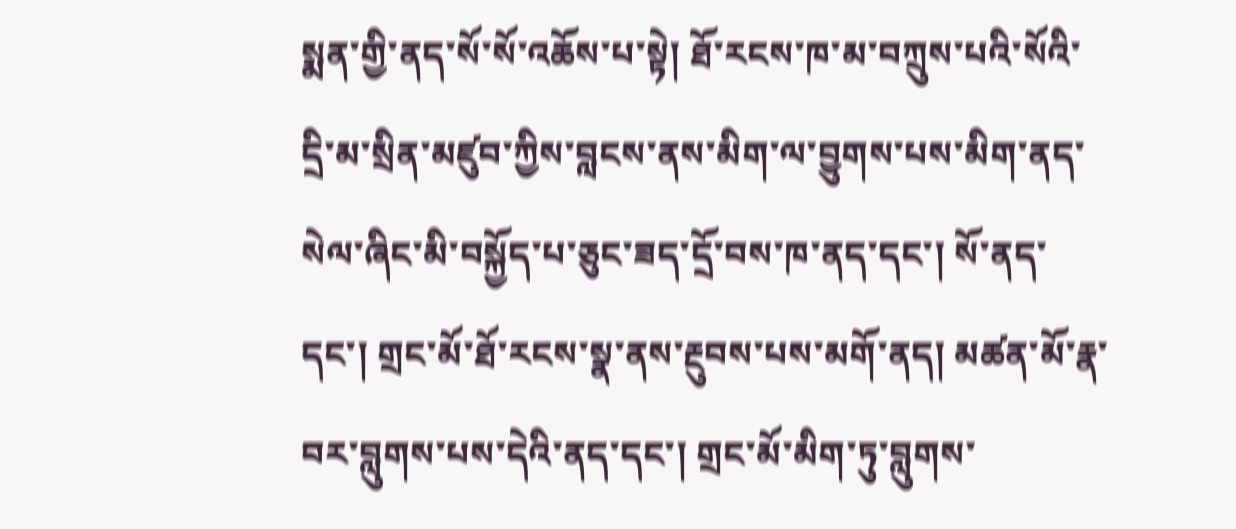སྨན་གྱི་ནད་སོ་སོ་འཆོས་པ་སྟེ། ཐོ་རངས་ཁ་མ་བཀྲུས་པའི་སོའི་དྲི་མ་སྲིན་མཛུབ་ཀྱིས་བླངས་ནས་མིག་ལ་བྱུགས་པས་མིག་ནད་སེལ་ཞིང་མི་བསྐྱོད་པ་ཅུང་ཟད་དྲོ་བས་ཁ་ནད་དང་། སོ་ནད་དང་། གྲང་མོ་ཐོ་རངས་སྣ་ནས་རྔུབས་པས་མགོ་ནད། མཚན་མོ་རྣ་བར་བླུགས་པས་དེའི་ནད་དང་། གྲང་མོ་མིག་ཏུ་བླུགས་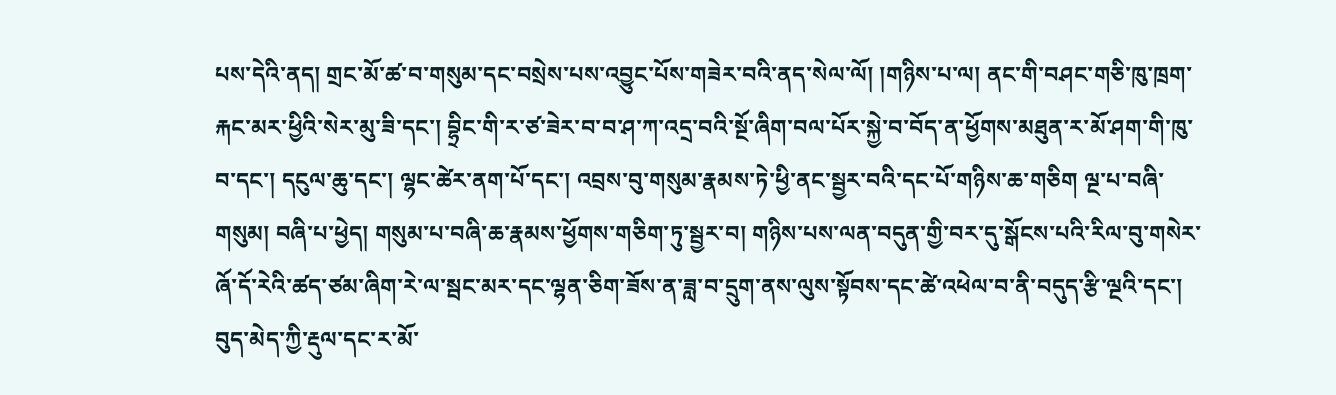པས་དེའི་ནད། གྲང་མོ་ཚ་བ་གསུམ་དང་བསྲེས་པས་འབྱུང་པོས་གཟེར་བའི་ནད་སེལ་ལོ། །གཉིས་པ་ལ། ནང་གི་བཤང་གཅི་ཁུ་ཁྲག་རྐང་མར་ཕྱིའི་སེར་མུ་ཟི་དང་། བྷྲིང་གི་ར་ཙ་ཟེར་བ་བ་ཤ་ཀ་འདྲ་བའི་སྔོ་ཞིག་བལ་པོར་སྐྱེ་བ་བོད་ན་ཕྱོགས་མཐུན་ར་མོ་ཤག་གི་ཁུ་བ་དང་། དངུལ་ཆུ་དང་། ལྷང་ཚེར་ནག་པོ་དང་། འབྲས་བུ་གསུམ་རྣམས་ཏེ་ཕྱི་ནང་སྦྱར་བའི་དང་པོ་གཉིས་ཆ་གཅིག ལྔ་པ་བཞི་གསུམ། བཞི་པ་ཕྱེད། གསུམ་པ་བཞི་ཆ་རྣམས་ཕྱོགས་གཅིག་ཏུ་སྦྱར་བ། གཉིས་པས་ལན་བདུན་གྱི་བར་དུ་སྒོངས་པའི་རིལ་བུ་གསེར་ཞོ་དོ་རེའི་ཚད་ཙམ་ཞིག་རེ་ལ་སྦང་མར་དང་ལྷན་ཅིག་ཟོས་ན་ཟླ་བ་དྲུག་ནས་ལུས་སྟོབས་དང་ཚེ་འཕེལ་བ་ནི་བདུད་རྩི་ལྔའི་དང་། བུད་མེད་ཀྱི་རྡུལ་དང་ར་མོ་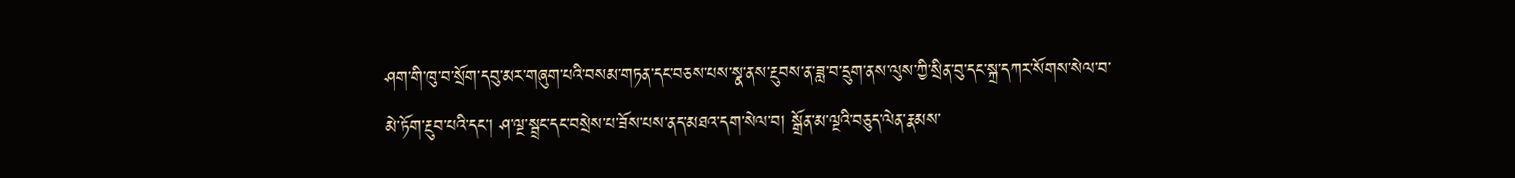ཤག་གི་ཁུ་བ་སྲོག་དབུ་མར་གཞུག་པའི་བསམ་གཏན་དང་བཅས་པས་སྣ་ནས་རྔུབས་ན་ཟླ་བ་དྲུག་ནས་ལུས་ཀྱི་སྲིན་བུ་དང་སྐྲ་དཀར་སོགས་སེལ་བ་མེ་ཏོག་རྔུབ་པའི་དང་། ཤ་ལྔ་སྦྲང་དང་བསྲེས་པ་ཟོས་པས་ནད་མཐའ་དག་སེལ་བ། སྒྲོན་མ་ལྔའི་བཅུད་ལེན་རྣམས་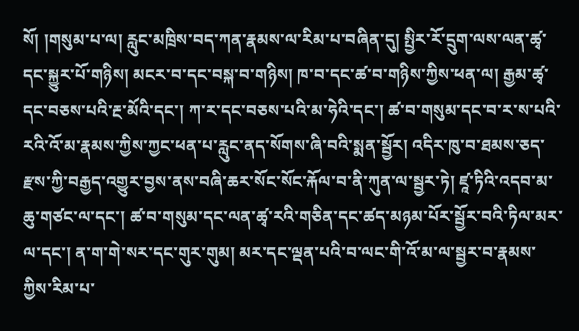སོ། །གསུམ་པ་ལ། རླུང་མཁྲིས་བད་ཀན་རྣམས་ལ་རིམ་པ་བཞིན་དུ། སྤྱིར་རོ་དྲུག་ལས་ལན་ཚྭ་དང་སྐྱུར་པོ་གཉིས། མངར་བ་དང་བསྐ་བ་གཉིས། ཁ་བ་དང་ཚ་བ་གཉིས་ཀྱིས་ཕན་ལ། རྒྱམ་ཚྭ་དང་བཅས་པའི་རྔ་མོའི་དང་། ཀ་ར་དང་བཅས་པའི་མ་ཧེའི་དང་། ཚ་བ་གསུམ་དང་བ་ར་ས་པའི་རའི་འོ་མ་རྣམས་ཀྱིས་ཀྱང་ཕན་པ་རླུང་ནད་སོགས་ཞི་བའི་སྨན་སྦྱོར། འདིར་ཁུ་བ་ཐམས་ཅད་རྫས་ཀྱི་བརྒྱད་འགྱུར་བྱས་ནས་བཞི་ཆར་སོང་སོང་རྐོལ་བ་ནི་ཀུན་ལ་སྦྱར་ཏེ། ཛཱ་ཏིའི་འདབ་མ་ཆུ་གཙང་ལ་དང་། ཚ་བ་གསུམ་དང་ལན་ཚྭ་རའི་གཅིན་དང་ཚད་མཉམ་པོར་སྦྱོར་བའི་ཏིལ་མར་ལ་དང་། ན་ག་གེ་སར་དང་གུར་གུམ། མར་དང་ལྡན་པའི་བ་ལང་གི་འོ་མ་ལ་སྦྱར་བ་རྣམས་ཀྱིས་རིམ་པ་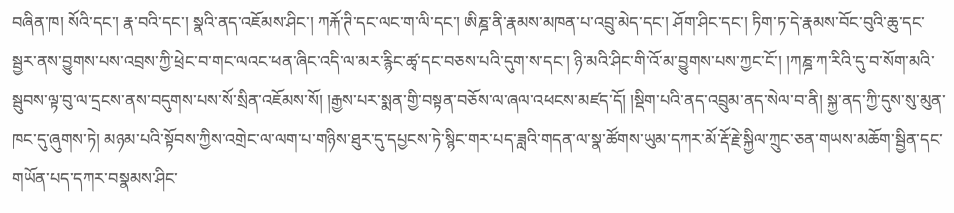བཞིན་ཁ། སོའི་དང་། རྣ་བའི་དང་། སྣའི་ནད་འཇོམས་ཤིང་། ཀརྐོ་ཊི་དང་ལང་ག་ལི་དང་། ཨིཎྜ་ནི་རྣམས་མཁན་པ་འབྲུ་མེད་དང་། ཤོག་ཤིང་དང་། ཏིག་ཏ་དེ་རྣམས་བོང་བུའི་ཆུ་དང་སྦྱར་ནས་བྱུགས་པས་འབྲས་ཀྱི་ཕྲེང་བ་གང་ལའང་ཕན་ཞིང་འདི་ལ་མར་རྙིང་ཚྭ་དང་བཅས་པའི་དུག་ས་དང་། ཉི་མའི་ཤིང་གི་འོ་མ་བྱུགས་པས་ཀྱང་ངོ་། །ཀཎྜ་ཀ་རིའི་དུ་བ་སོག་མའི་སྦུབས་ལྟ་བུ་ལ་དྲངས་ནས་བདུགས་པས་སོ་སྲིན་འཇོམས་སོ། །རྒྱས་པར་སྨན་གྱི་བསྟན་བཅོས་ལ་ཞལ་འཕངས་མཛད་དོ། །སྡིག་པའི་ནད་འབྲུམ་ནད་སེལ་བ་ནི། སྐྱ་ནད་ཀྱི་དུས་སུ་མུན་ཁང་དུ་ཞུགས་ཏེ། མཉམ་པའི་སྟོབས་ཀྱིས་འགྲེང་ལ་ལག་པ་གཉིས་ཐུར་དུ་དཔྱངས་ཏེ་སྙིང་གར་པད་ཟླའི་གདན་ལ་སྣ་ཚོགས་ཡུམ་དཀར་མོ་རྡོ་རྗེ་སྐྱིལ་ཀྲུང་ཅན་གཡས་མཆོག་སྦྱིན་དང་གཡོན་པད་དཀར་བསྣམས་ཤིང་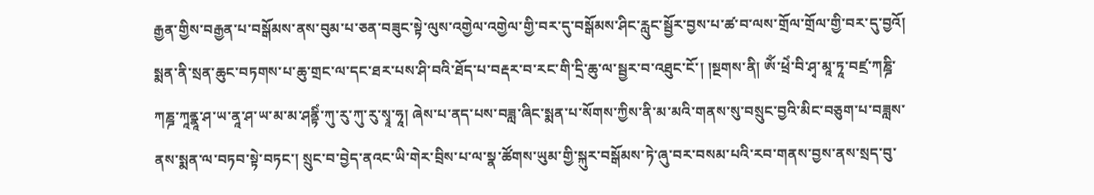རྒྱན་གྱིས་བརྒྱན་པ་བསྒོམས་ནས་བུམ་པ་ཅན་བཟུང་སྟེ་ལུས་འགྱེལ་འགྱེལ་གྱི་བར་དུ་བསྒོམས་ཤིང་རླུང་སྦྱོར་བྱས་པ་ཚ་བ་ལས་གྲོལ་གྲོལ་གྱི་བར་དུ་བྱའོ། སྨན་ནི་སྲན་ཆུང་བཏགས་པ་ཆུ་གྲང་ལ་དང་ཐར་པས་ཤི་བའི་ཐོད་པ་བརྡར་བ་རང་གི་དྲི་ཆུ་ལ་སྦྱར་བ་འཐུང་ངོ་། །སྔགས་ནི། ཨོཾ་ཕྲེཾ་བི་ཤྭ་མཱ་ཏཱ་བཛྲ་ཀཎྜི་ཀཎྜ་ཀཱནྣཱ་ཤ་ཡ་ནཱ་ཤ་ཡ་མ་མ་ཤནྟིཾ་ཀུ་རུ་ཀུ་རུ་སྭཱ་ཧཱ། ཞེས་པ་ནད་པས་བཟླ་ཞིང་སྨན་པ་སོགས་ཀྱིས་ནི་མ་མའི་གནས་སུ་བསྲུང་བྱའི་མིང་བཅུག་པ་བཟླས་ནས་སྨན་ལ་བཏབ་སྟེ་བཏང་། སྲུང་བ་བྱེད་ནའང་ཡི་གེར་བྲིས་པ་ལ་སྣ་ཚོགས་ཡུམ་གྱི་སྐུར་བསྒོམས་ཏེ་ཞུ་བར་བསམ་པའི་རབ་གནས་བྱས་ནས་སྲད་བུ་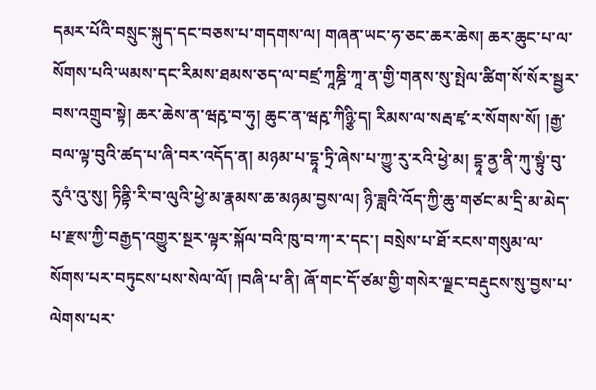དམར་པོའི་བསྲུང་སྐུད་དང་བཅས་པ་གདགས་ལ། གཞན་ཡང་ཧ་ཅང་ཆར་ཆེས། ཆར་ཆུང་པ་ལ་སོགས་པའི་ཡམས་དང་རིམས་ཐམས་ཅད་ལ་བཛྲ་ཀཱཎྜི་ཀཱ་ན་གྱི་གནས་སུ་སྤེལ་ཚིག་སོ་སོར་སྦྱར་བས་འགྲུབ་སྟེ། ཆར་ཆེས་ན་ཝརྵ་བ་ཧུ། ཆུང་ན་ཝརྵ་ཀིཉྩི་ད། རིམས་ལ་སརྦ་ཛྭ་ར་སོགས་སོ། །རྒྱ་བལ་ལྟ་བུའི་ཚད་པ་ཞི་བར་འདོད་ན། མཉམ་པ་དྷཱ་ཏྲི་ཞེས་པ་ཀྱུ་རུ་རའི་ཕྱེ་མ། དྷཱ་ནྱ་ནི་ཀུ་སྟུཾ་བུ་རུའཾ་འུ་སུ། ཏིནྟི་རི་བ་ལུའི་ཕྱེ་མ་རྣམས་ཆ་མཉམ་བྱས་ལ། ཉི་ཟླའི་འོད་ཀྱི་ཆུ་གཙང་མ་དྲི་མ་མེད་པ་རྫས་ཀྱི་བརྒྱད་འགྱུར་སྔར་ལྟར་སྐོལ་བའི་ཁུ་བ་ཀ་ར་དང་། བསྲེས་པ་ཐོ་རངས་གསུམ་ལ་སོགས་པར་བཏུངས་པས་སེལ་ལོ། །བཞི་པ་ནི། ཞོ་གང་དོ་ཙམ་གྱི་གསེར་ལྗང་བརྡུངས་སུ་བྱས་པ་ལེགས་པར་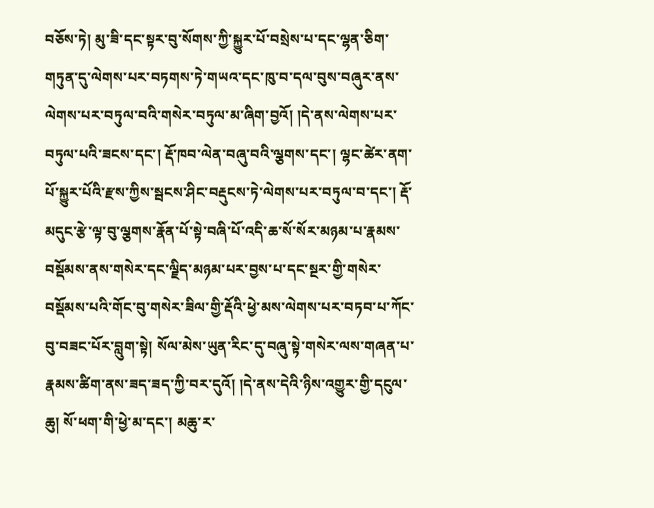བཅོས་ཏེ། མུ་ཟི་དང་སྟར་བུ་སོགས་ཀྱི་སྐྱུར་པོ་བསྲེས་པ་དང་ལྷན་ཅིག་གཏུན་དུ་ལེགས་པར་བཏགས་ཏེ་གཡའ་དང་ཁུ་བ་དལ་བུས་བཞུར་ནས་ལེགས་པར་བཏུལ་བའི་གསེར་བཏུལ་མ་ཞིག་བྱའོ། །དེ་ནས་ལེགས་པར་བཏུལ་པའི་ཟངས་དང་། རྡོ་ཁབ་ལེན་བཞུ་བའི་ལྕགས་དང་། ལྷང་ཚེར་ནག་པོ་སྐྱུར་པོའི་རྫས་ཀྱིས་སྦངས་ཤིང་བརྡུངས་ཏེ་ལེགས་པར་བཏུལ་བ་དང་། རྡོ་མདུང་རྩེ་ལྟ་བུ་ལྕགས་རྣོན་པོ་སྟེ་བཞི་པོ་འདི་ཆ་སོ་སོར་མཉམ་པ་རྣམས་བསྡོམས་ནས་གསེར་དང་ལྗིད་མཉམ་པར་བྱས་པ་དང་སྔར་གྱི་གསེར་བསྡོམས་པའི་གོང་བུ་གསེར་ཟིལ་གྱི་རྡོའི་ཕྱེ་མས་ལེགས་པར་བཏབ་པ་ཀོང་བུ་བཟང་པོར་བླུག་སྟེ། སོལ་མེས་ཡུན་རིང་དུ་བཞུ་སྟེ་གསེར་ལས་གཞན་པ་རྣམས་ཚིག་ནས་ཟད་ཟད་ཀྱི་བར་དུའོ། །དེ་ནས་དེའི་ཉིས་འགྱུར་གྱི་དངུལ་ཆུ། སོ་ཕག་གི་ཕྱེ་མ་དང་། མཆུ་ར་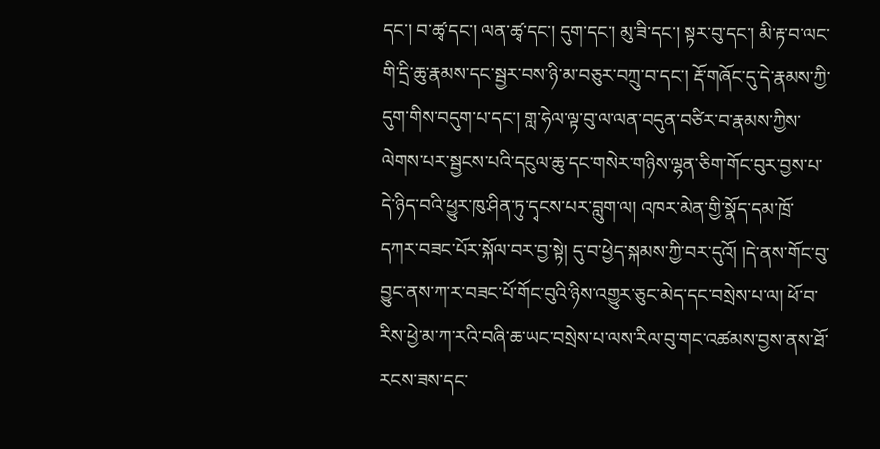དང་། བ་ཚྭ་དང་། ལན་ཚྭ་དང་། དུག་དང་། མུ་ཟི་དང་། སྟར་བུ་དང་། མི་རྟ་བ་ལང་གི་དྲི་ཆུ་རྣམས་དང་སྦྱར་བས་ཉི་མ་བཅུར་བཀྲུ་བ་དང་། རྡོ་གཞོང་དུ་དེ་རྣམས་ཀྱི་དུག་གིས་བདུག་པ་དང་། གླ་ཧེལ་ལྟ་བུ་ལ་ལན་བདུན་བཙིར་བ་རྣམས་ཀྱིས་ལེགས་པར་སྦྱངས་པའི་དངུལ་ཆུ་དང་གསེར་གཉིས་ལྷན་ཅིག་གོང་བུར་བྱས་པ་དེ་ཉིད་བའི་ཕྱུར་ཁུ་ཤིན་ཏུ་དྭངས་པར་བླུག་ལ། འཁར་མེན་གྱི་སྣོད་དམ་ཁྲོ་དཀར་བཟང་པོར་སྐོལ་བར་བྱ་སྟེ། དུ་བ་ཕྱེད་སྐམས་ཀྱི་བར་དུའོ། །དེ་ནས་གོང་བུ་བྱུང་ནས་ཀ་ར་བཟང་པོ་གོང་བུའི་ཉིས་འགྱུར་ཅུང་མེད་དང་བསྲེས་པ་ལ། ཕོ་བ་རིས་ཕྱེ་མ་ཀ་རའི་བཞི་ཆ་ཡང་བསྲེས་པ་ལས་རིལ་བུ་གང་འཚམས་བྱས་ནས་ཐོ་རངས་ཟས་དང་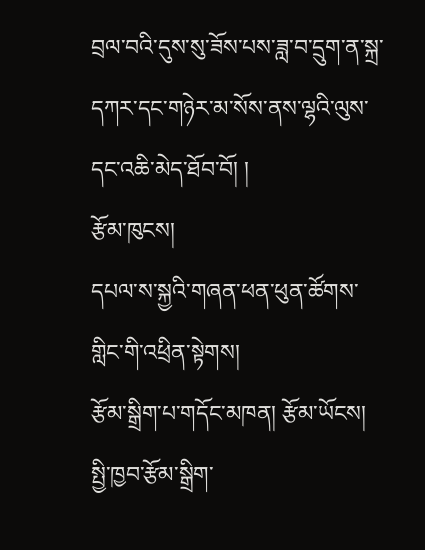བྲལ་བའི་དུས་སུ་ཟོས་པས་ཟླ་བ་དྲུག་ན་སྐྲ་དཀར་དང་གཉེར་མ་སོས་ནས་ལྷའི་ལུས་དང་འཆི་མེད་ཐོབ་བོ། །
རྩོམ་ཁུངས།
དཔལ་ས་སྐྱའི་གཞན་ཕན་ཕུན་ཚོགས་གླིང་གི་འཕྲིན་སྟེགས།
རྩོམ་སྒྲིག་པ་གདོང་མཁན། རྩོམ་ཡོངས།
སྤྱི་ཁྱབ་རྩོམ་སྒྲིག་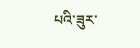པའི་ཟུར་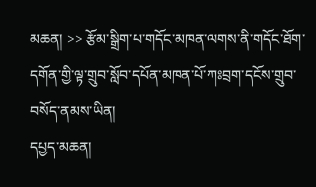མཆན། >> རྩོམ་སྒྲིག་པ་གདོང་མཁན་ལགས་ནི་གདོང་ཐོག་དགོན་གྱི་ལྟ་གྲུབ་སློབ་དཔོན་མཁན་པོ་ཀཿབྲག་དངོས་གྲུབ་བསོད་ནམས་ཡིན།
དཔྱད་མཆན།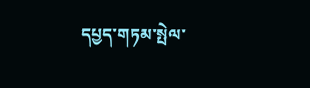དཔྱད་གཏམ་སྤེལ་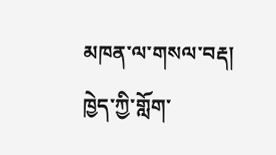མཁན་ལ་གསལ་བརྡ།
ཁྱེད་ཀྱི་གློག་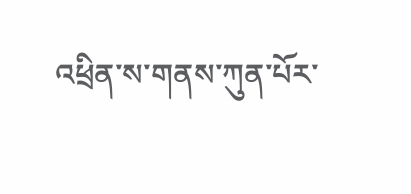འཕྲིན་ས་གནས་ཀུན་པོར་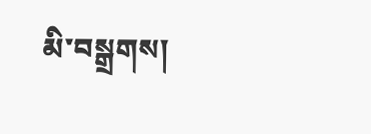མི་བསྒྲགས།